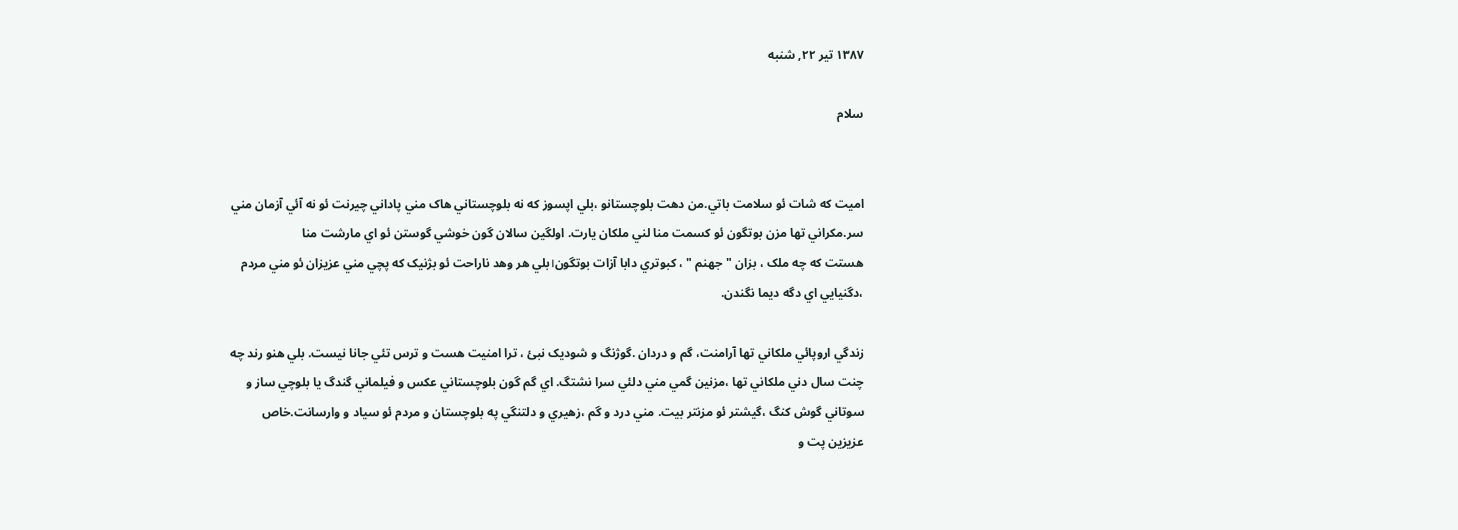۱۳۸۷ تیر ۲۲, شنبه

سلام


اميت که شات ئو سلامت باتي.من دهت بلوچستانو ،بلي اپسوز که نه بلوچستاني هاک مني پاداني چيرنت ئو نه آئي آزمان مني سر.مکراني تها مزن بوتگون ئو کسمت منا لني ملکان يارت. اولگين سالان گون خوشي گوستن ئو اي مارشت منا
هستت که چه ملک ، بزان "جهنم " ، کبوتري دابا آزات بوتگون।بلي هر وهد ناراحت ئو بژنيک که پچي مني عزيزان ئو مني مردم ،دگنيايي اي دگه ديما نگندن.

زندگي اروپائي ملکاني تها آرامنت، گم و دردان .گوژنگ و شوديک نبئ ، ترا امنيت هست و ترس تئي جانا نيست. بلي هنو رند چه چنت سال دني ملکاني تها ،مزنين گمي مني دلئي سرا نشتگ. اي گم گون بلوچستاني عکس و فيلماني گندگ يا بلوچي ساز و سوتاني گوش کنگ ،گيشتر ئو مزنتر بیت. مني درد و گم ،زهيري و دلتنگي په بلوچستان و مردم ئو سياد و وارسانت.خاص عزيزين پت و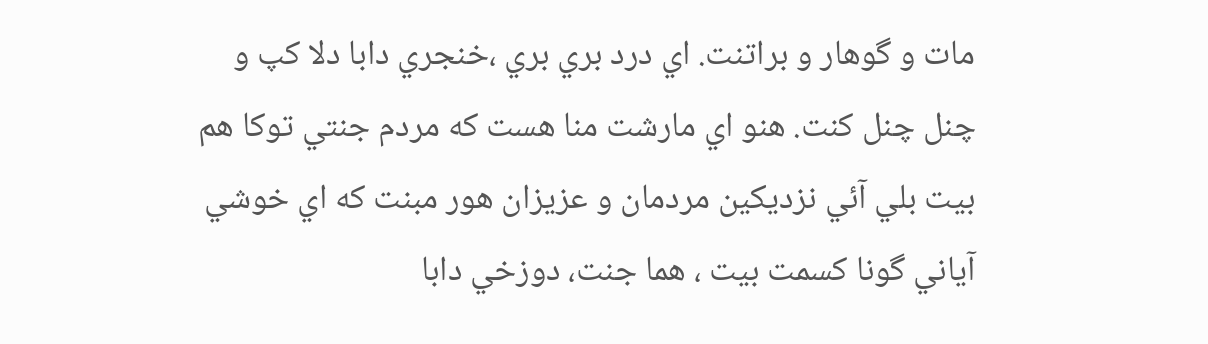مات و گوهار و براتنت. اي درد بري بري ،خنجري دابا دلا کپ و چنل چنل کنت. هنو اي مارشت منا هست که مردم جنتي توکا هم بيت بلي آئي نزديکين مردمان و عزيزان هور مبنت که اي خوشي آياني گونا کسمت بيت ، هما جنت، دوزخي دابا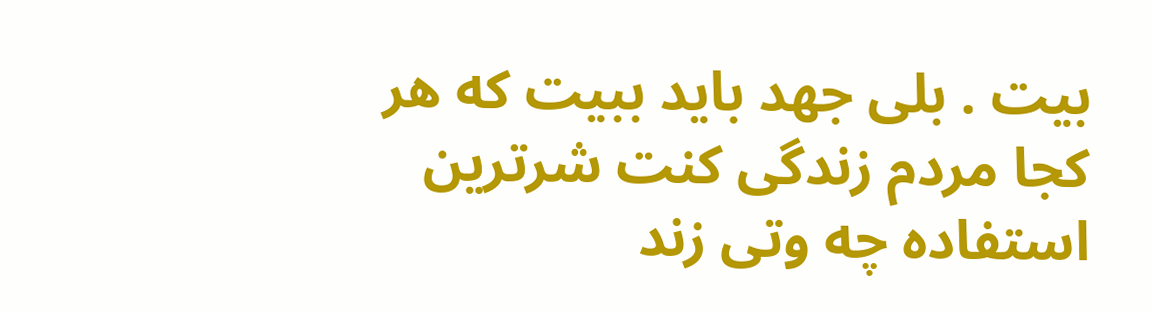بيت . بلی جهد باید ببیت که هر کجا مردم زندگی کنت شرترین استفاده چه وتی زند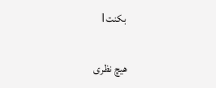بکنت।

هیچ نظری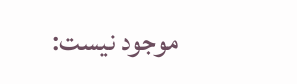موجود نیست: